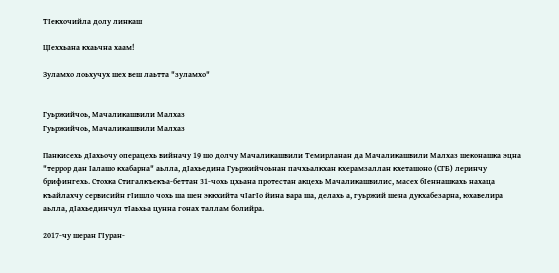ТIекхочийла долу линкаш

ЦIеххьана кхаьчна хаам!

Зуламхо лоьхучух шех веш лаьтта "зуламхо"


Гуьржийчоь, Мачаликашвили Малхаз
Гуьржийчоь, Мачаликашвили Малхаз

Панкисехь дIахьочу операцехь вийначу 19 шо долчу Мачаликашвили Темирланан да Мачаликашвили Малхаз шеконашка эцна "террор дан Iалашо кхабарна" аьлла, дIахьедина Гуьржийчоьнан пачхьалкхан кхерамзаллан кхеташоно (СГБ) леринчу брифингехь. Стохка Стигалкъекъа-беттан 31-чохь цхьана протестан акцехь Мачаликашвилис, масех бIеннашкахь нахаца къайлахчу сервисийн гIишло чохь ша шен эккхийта чIагIо йина вара ша, делахь а, гуьржий шена дукхабезарна, юхавелира аьлла, дIахьединчул тIаьхьа цунна гонах таллам болийра.

2017-чу шеран ГIуран-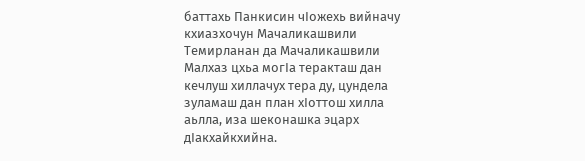баттахь Панкисин чIожехь вийначу кхиазхочун Мачаликашвили Темирланан да Мачаликашвили Малхаз цхьа могIа теракташ дан кечлуш хиллачух тера ду, цундела зуламаш дан план хIоттош хилла аьлла, иза шеконашка эцарх дIакхайкхийна.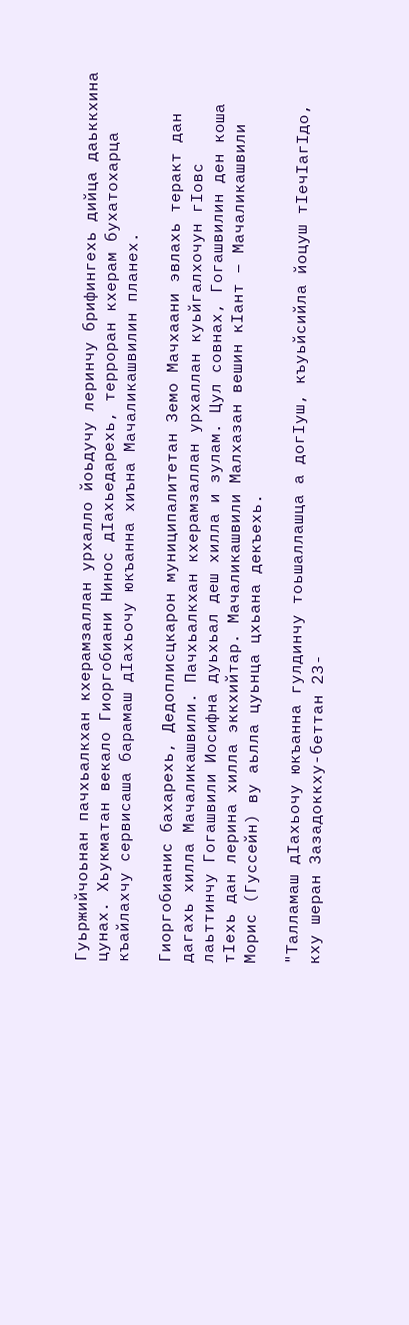Гуьржийчоьнан пачхьалкхан кхерамзаллан урхалло йоьдучу леринчу брифингехь дийца даьккхина цунах. Хьукматан векало Гиоргобиани Нинос дIахьедарехь, терроран кхерам бухатохарца къайлахчу сервисаша барамаш дIахьочу юкъанна хиъна Мачаликашвилин планех.

Гиоргобианис бахарехь, Дедоплисцкарон муниципалитетан Земо Мачхаани эвлахь теракт дан дагахь хилла Мачаликашвили. Пачхьалкхан кхерамзаллан урхаллан куьйгалхочун гIовс лаьттинчу Гогашвили Иосифна дуьхьал деш хилла и зулам. Цул совнах, Гогашвилин ден коша тIехь дан лерина хилла эккхийтар. Мачаликашвили Малхазан вешин кIант – Мачаликашвили Морис (Гуссейн) ву аьлла цуьнца цхьана декъехь.

"Талламаш дIахьочу юкъанна гулдинчу тоьшаллашца а догIуш, къуьйсийла йоцуш тIечIагIдо, кху шеран Зазадоккху-беттан 23-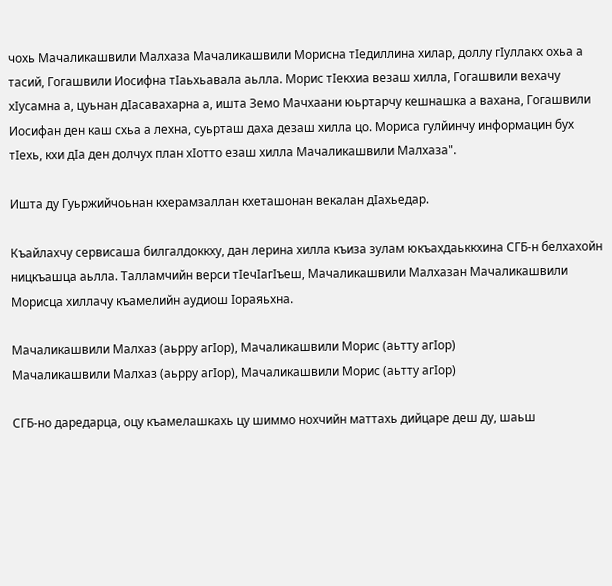чохь Мачаликашвили Малхаза Мачаликашвили Морисна тIедиллина хилар, доллу гIуллакх охьа а тасий, Гогашвили Иосифна тIаьхьавала аьлла. Морис тIекхиа везаш хилла, Гогашвили вехачу хIусамна а, цуьнан дIасавахарна а, ишта Земо Мачхаани юьртарчу кешнашка а вахана, Гогашвили Иосифан ден каш схьа а лехна, суьрташ даха дезаш хилла цо. Мориса гулйинчу информацин бух тIехь, кхи дIа ден долчух план хIотто езаш хилла Мачаликашвили Малхаза".

Ишта ду Гуьржийчоьнан кхерамзаллан кхеташонан векалан дIахьедар.

Къайлахчу сервисаша билгалдоккху, дан лерина хилла къиза зулам юкъахдаьккхина СГБ-н белхахойн ницкъашца аьлла. Талламчийн верси тIечIагIъеш, Мачаликашвили Малхазан Мачаликашвили Морисца хиллачу къамелийн аудиош Iораяьхна.

Мачаликашвили Малхаз (аьрру агIор), Мачаликашвили Морис (аьтту агIор)
Мачаликашвили Малхаз (аьрру агIор), Мачаликашвили Морис (аьтту агIор)

СГБ-но даредарца, оцу къамелашкахь цу шиммо нохчийн маттахь дийцаре деш ду, шаьш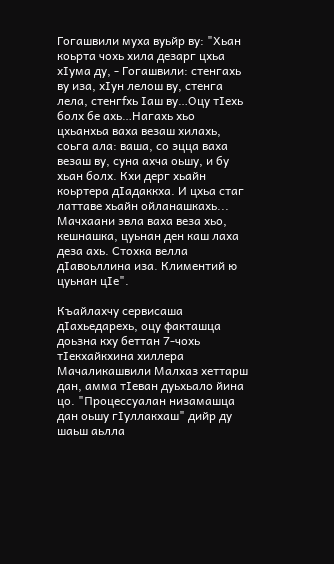Гогашвили муха вуьйр ву: "Хьан коьрта чохь хила дезарг цхьа хIума ду, - Гогашвили: стенгахь ву иза, хIун лелош ву, стенга лела, стенгfхь Iаш ву…Оцу тIехь болх бе ахь…Нагахь хьо цхьанхьа ваха везаш хилахь, соьга ала: ваша, со эцца ваха везаш ву, суна ахча оьшу, и бу хьан болх. Кхи дерг хьайн коьртера дIадаккха. И цхьа стаг латтаве хьайн ойланашкахь... Мачхаани эвла ваха веза хьо, кешнашка, цуьнан ден каш лаха деза ахь. Стохка велла дIавоьллина иза. Климентий ю цуьнан цIе".

Къайлахчу сервисаша дIахьедарехь, оцу факташца доьзна кху беттан 7-чохь тIекхайкхина хиллера Мачаликашвили Малхаз хеттарш дан, амма тIеван дуьхьало йина цо. "Процессуалан низамашца дан оьшу гIуллакхаш" дийр ду шаьш аьлла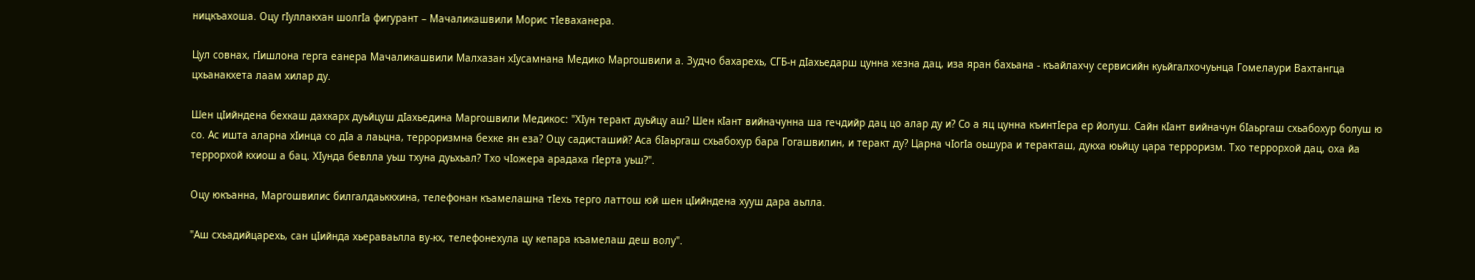ницкъахоша. Оцу гIуллакхан шолгIа фигурант – Мачаликашвили Морис тIеваханера.

Цул совнах, гIишлона герга еанера Мачаликашвили Малхазан хIусамнана Медико Маргошвили а. Зудчо бахарехь, СГБ-н дIахьедарш цунна хезна дац, иза яран бахьана - къайлахчу сервисийн куьйгалхочуьнца Гомелаури Вахтангца цхьанакхета лаам хилар ду.

Шен цIийндена бехкаш дахкарх дуьйцуш дIахьедина Маргошвили Медикос: "ХIун теракт дуьйцу аш? Шен кIант вийначунна ша гечдийр дац цо алар ду и? Со а яц цунна къинтIера ер йолуш. Сайн кIант вийначун бIаьргаш схьабохур болуш ю со. Ас ишта аларна хIинца со дIа а лаьцна, терроризмна бехке ян еза? Оцу садисташий? Аса бIаьргаш схьабохур бара Гогашвилин, и теракт ду? Царна чIогIа оьшура и теракташ, дукха юьйцу цара терроризм. Тхо террорхой дац, оха йа террорхой кхиош а бац. ХIунда бевлла уьш тхуна дуьхьал? Тхо чIожера арадаха гIерта уьш?".

Оцу юкъанна, Маргошвилис билгалдаьккхина, телефонан къамелашна тIехь терго латтош юй шен цIийндена хууш дара аьлла.

"Аш схьадийцарехь, сан цIийнда хьераваьлла ву-кх, телефонехула цу кепара къамелаш деш волу".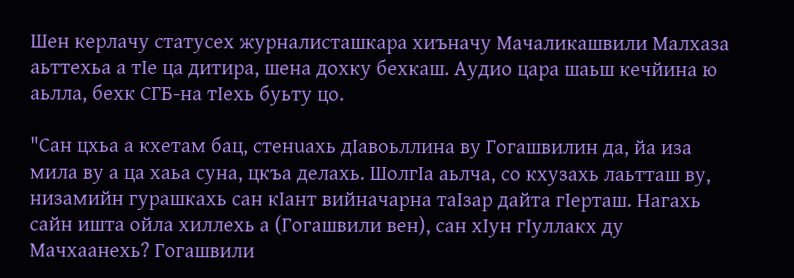Шен керлачу статусех журналисташкара хиъначу Мачаликашвили Малхаза аьттехьа а тIе ца дитира, шена дохку бехкаш. Аудио цара шаьш кечйина ю аьлла, бехк СГБ-на тIехь буьту цо.

"Сан цхьа а кхетам бац, стенuахь дIавоьллина ву Гогашвилин да, йа иза мила ву а ца хаьа суна, цкъа делахь. ШолгIа аьлча, со кхузахь лаьтташ ву, низамийн гурашкахь сан кIант вийначарна таIзар дайта гIерташ. Нагахь сайн ишта ойла хиллехь а (Гогашвили вен), сан хIун гIуллакх ду Мачхаанехь? Гогашвили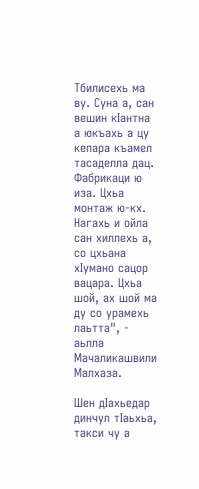Тбилисехь ма ву. Суна а, сан вешин кIантна а юкъахь а цу кепара къамел тасаделла дац. Фабрикаци ю иза. Цхьа монтаж ю-кх. Нагахь и ойла сан хиллехь а, со цхьана хIумано сацор вацара. Цхьа шой, ах шой ма ду со урамехь лаьтта", - аьлла Мачаликашвили Малхаза.

Шен дIахьедар динчул тIаьхьа, такси чу а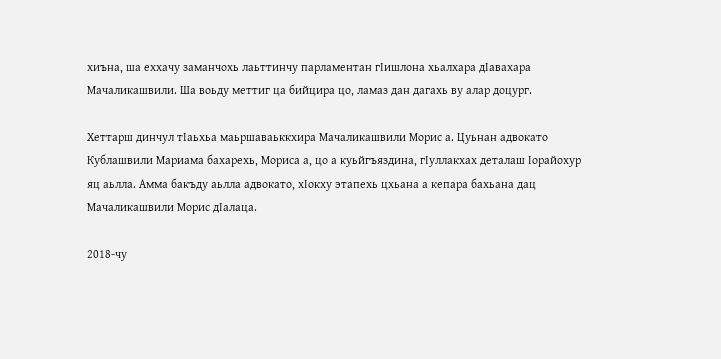хиъна, ша еххачу заманчохь лаьттинчу парламентан гIишлона хьалхара дIавахара Мачаликашвили. Ша воьду меттиг ца бийцира цо, ламаз дан дагахь ву алар доцург.

Хеттарш динчул тIаьхьа маьршаваьккхира Мачаликашвили Морис а. Цуьнан адвокато Кублашвили Мариама бахарехь, Мориса а, цо а куьйгъяздина, гIуллакхах деталаш Iорайохур яц аьлла. Амма бакъду аьлла адвокато, хIокху этапехь цхьана а кепара бахьана дац Мачаликашвили Морис дIалаца.

2018-чу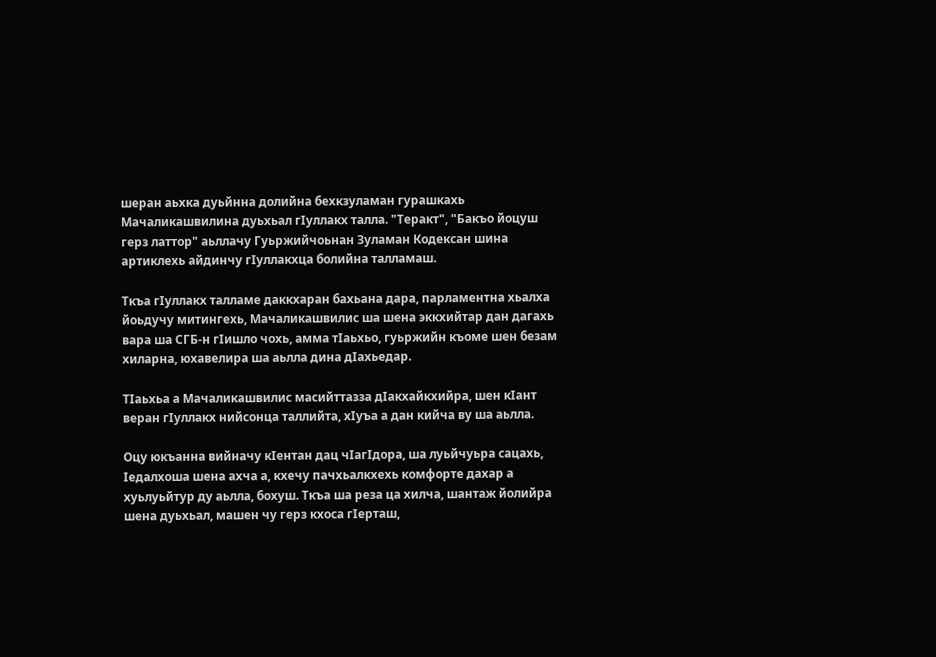шеран аьхка дуьйнна долийна бехкзуламан гурашкахь Мачаликашвилина дуьхьал гIуллакх талла. "Теракт", "Бакъо йоцуш герз латтор" аьллачу Гуьржийчоьнан Зуламан Кодексан шина артиклехь айдинчу гIуллакхца болийна талламаш.

Ткъа гIуллакх талламе даккхаран бахьана дара, парламентна хьалха йоьдучу митингехь, Мачаликашвилис ша шена эккхийтар дан дагахь вара ша СГБ-н гIишло чохь, амма тIаьхьо, гуьржийн къоме шен безам хиларна, юхавелира ша аьлла дина дIахьедар.

ТIаьхьа а Мачаликашвилис масийттазза дIакхайкхийра, шен кIант веран гIуллакх нийсонца таллийта, хIуъа а дан кийча ву ша аьлла.

Оцу юкъанна вийначу кIентан дац чIагIдора, ша луьйчуьра сацахь, Iедалхоша шена ахча а, кхечу пачхьалкхехь комфорте дахар а хуьлуьйтур ду аьлла, бохуш. Ткъа ша реза ца хилча, шантаж йолийра шена дуьхьал, машен чу герз кхоса гIерташ,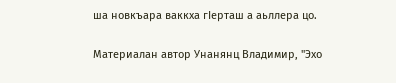ша новкъара ваккха гIерташ а аьллера цо.

Материалан автор Унанянц Владимир, "Эхо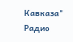Кавказа" Радио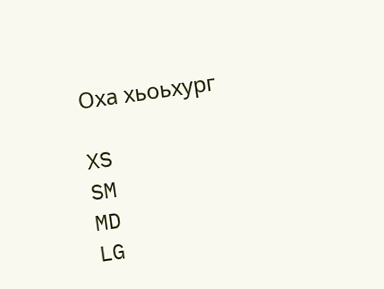Оха хьоьхург

XS
SM
MD
LG